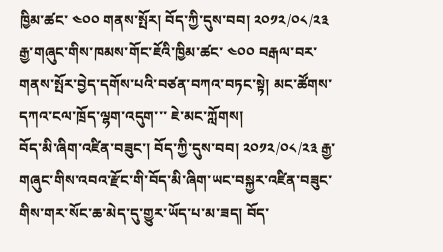ཁྱིམ་ཚང་ ༤༠༠ གནས་སྤོར། བོད་ཀྱི་དུས་བབ། ༢༠༡༢/༠༨/༢༣ རྒྱ་གཞུང་གིས་ཁམས་གོང་ཇོའི་ཁྱིམ་ཚང་ ༤༠༠ བརྒལ་བར་གནས་སྤོར་བྱེད་དགོས་པའི་བཙན་བཀའ་བཏང་སྟེ། མང་ཚོགས་དཀའ་ངལ་ཁྲོད་ལྷག་འདུག་་་ ཇེ་མང་ཀློགས།
བོད་མི་ཞིག་འཛིན་བཟུང་། བོད་ཀྱི་དུས་བབ། ༢༠༡༢/༠༨/༢༣ རྒྱ་གཞུང་གིས་འབའ་རྫོང་གི་བོད་མི་ཞིག་ཡང་བསྐྱར་འཛིན་བཟུང་གིས་གར་སོང་ཆ་མེད་དུ་གྱུར་ཡོད་པ་མ་ཟད། བོད་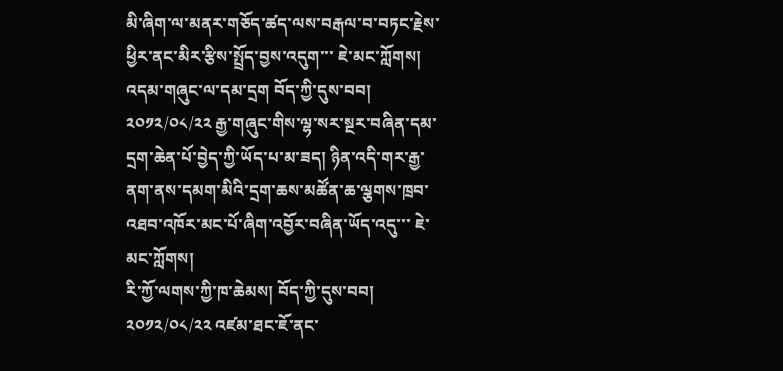མི་ཞིག་ལ་མནར་གཅོད་ཚད་ལས་བརྒལ་བ་བཏང་རྗེས་ཕྱིར་ནང་མིར་རྩིས་སྤྲོད་བྱས་འདུག་་་ ཇེ་མང་ཀློགས།
འདམ་གཞུང་ལ་དམ་དྲག བོད་ཀྱི་དུས་བབ། ༢༠༡༢/༠༨/༢༢ རྒྱ་གཞུང་གིས་ལྷ་སར་སྔར་བཞིན་དམ་དྲག་ཆེན་པོ་བྱེད་ཀྱི་ཡོད་པ་མ་ཟད། ཉིན་འདི་གར་རྒྱ་ནག་ནས་དམག་མིའི་དྲག་ཆས་མཚོན་ཆ་ལྕགས་ཁྲབ་འཐབ་འཁོར་མང་པོ་ཞིག་འབྱོར་བཞིན་ཡོད་འདུ་་་ ཇེ་མང་ཀློགས།
རི་ཀྱོ་ལགས་ཀྱི་ཁ་ཆེམས། བོད་ཀྱི་དུས་བབ། ༢༠༡༢/༠༨/༢༢ འཛམ་ཐང་ཇོ་ནང་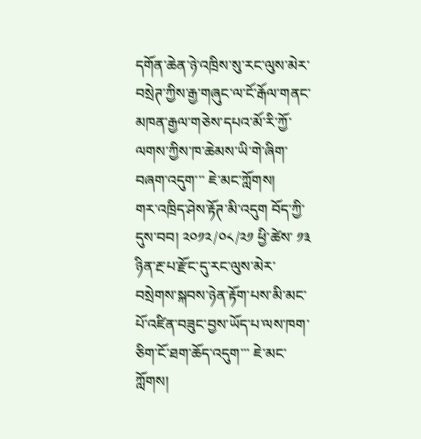དགོན་ཆེན་ཉེ་འཁྲིས་སུ་རང་ལུས་མེར་བསྲེཊ་ཀྱིས་རྒྱ་གཞུང་ལ་ངོ་རྒོལ་གནང་མཁན་རྒྱལ་གཅེས་དཔའ་མོ་རི་ཀྱོ་ལགས་ཀྱིས་ཁ་ཆེམས་ཡི་གེ་ཞིག་བཞག་འདུག་་་ ཇེ་མང་ཀློགས།
གར་འཁྲིད་ཤེས་རྟོཊ་མི་འདུག བོད་ཀྱི་དུས་བབ། ༢༠༡༢/༠༨/༢༡ ཕྱི་ཚེས་ ༡༣ ཉིན་རྔ་པ་རྫོང་དུ་རང་ལུས་མེར་བསྲེགས་སྐབས་ཉེན་རྟོག་པས་མི་མང་པོ་འཛིན་བཟུང་བྱས་ཡོད་པ་ལས་ཁག་ཅིག་ངོ་ཐག་ཆོད་འདུག་་་ ཇེ་མང་ཀློགས།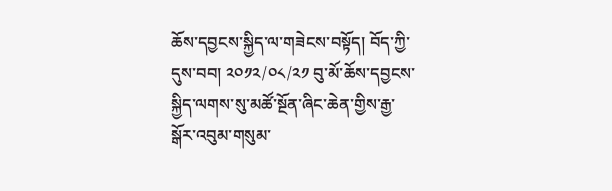ཆོས་དབྱངས་སྐྱིད་ལ་གཟེངས་བསྟོད། བོད་ཀྱི་དུས་བབ། ༢༠༡༢/༠༨/༢༡ བུ་མོ་ཆོས་དབྱངས་སྐྱིད་ལགས་སུ་མཚོ་སྔོན་ཞིང་ཆེན་གྱིས་རྒྱ་སྒོར་འབུམ་གསུམ་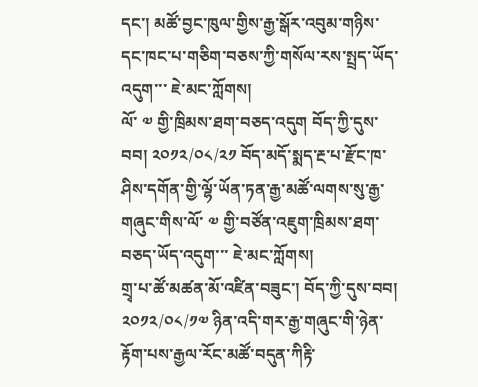དང་། མཚོ་བྱང་ཁུལ་གྱིས་རྒྱ་སྒོར་འབུམ་གཉིས་དང་ཁང་པ་གཅིག་བཅས་ཀྱི་གསོལ་རས་སྤྲད་ཡོད་འདུག་་་ ཇེ་མང་ཀློགས།
ལོ་ ༧ གྱི་ཁྲིམས་ཐག་བཅད་འདུག བོད་ཀྱི་དུས་བབ། ༢༠༡༢/༠༨/༢༡ བོད་མདོ་སྨད་རྔ་པ་རྫོང་ཁ་ཤིས་དགོན་གྱི་ལྷོ་ཡོན་ཏན་རྒྱ་མཚོ་ལགས་སུ་རྒྱ་གཞུང་གིས་ལོ་ ༧ གྱི་བཙོན་འཇུག་ཁྲིམས་ཐག་བཅད་ཡོད་འདུག་་་ ཇེ་མང་ཀློགས།
གྲྭ་པ་ཚོ་མཚན་མོ་འཛིན་བཟུང་། བོད་ཀྱི་དུས་བབ། ༢༠༡༢/༠༨/༡༧ ཉིན་འདི་གར་རྒྱ་གཞུང་གི་ཉེན་རྟོག་པས་རྒྱལ་རོང་མཚོ་བདུན་ཀིརྟི་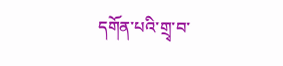དགོན་པའི་གྲྭ་བ་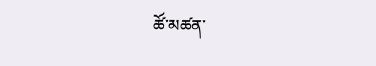ཚོ་མཚན་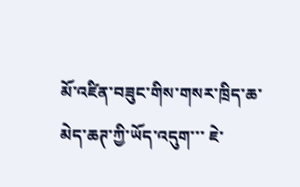མོ་འཛིན་བཟུང་གིས་གསར་ཁྲིད་ཆ་མེད་ཆཊ་ཀྱི་ཡོད་འདུག་་་ ཇེ་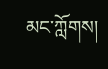མང་ཀློགས།